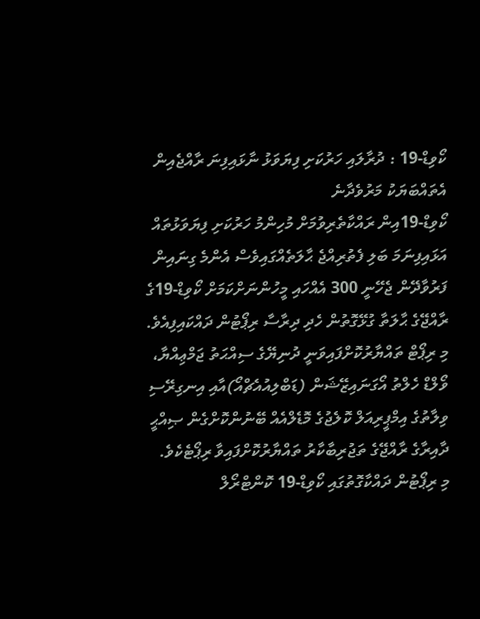ކޯވިޑް-19 : ދުރާލައި ހަރުކަށި ފިޔަވަޅު ނާޅައިފިނަ ރާއްޖެއިން އެތައްބަޔަކު މަރުވެދާނެ
ކޯވިޑް-19އިން ރައްކާތެރިވުމަށް މުހިންމު ހަރުކަށި ފިޔަވަޅުތައް އަޅައިފިނަމަ ބަލި ފެތުރިއްޖެ ޙާލަތެއްގައިވެސް އެންމެ ގިނައިން ފަރުވާދޭން ޖެހޭނީ 300 އެއްހައި މީހުންނަށްކަމަށް ކޯވިޑް-19ގެ ރާއްޖޭގެ ޙާލަތާ ގުޅޭގޮތުން ހެދި ދިރާސާ ރިޕޯޓުން ދައްކައިފިއެވެ.
މި ރިޕޯޓް ތައްޔާރުކޮށްފައިވަނީ ދުނިޔޭގެ ސިއްޙަތު ޖަމްޢިއްޔާ، ވޯލްޑް ހެލްތު އޯގަނައިޒޭޝަން (ޑަބްލިއުއެޗްއޯ)އާއި އިނގިރޭސި ވިލާތުގެ އިމްޕީރިއަލް ކޮލެޖުގެ މޮޑެލްއެއް ބޭނުންކޮށްގެން ޞިއްޙީ ދާއިރާގެ ރާއްޖޭގެ ތަޖުރިބާކާރު ތައްޔާރުކޮށްފައިވާ ރިޕޯޓެކެވެ.
މި ރިޕޯޓުން ދައްކާގޮތުގައި ކޯވިޑް-19 ކޮންޓްރޯލް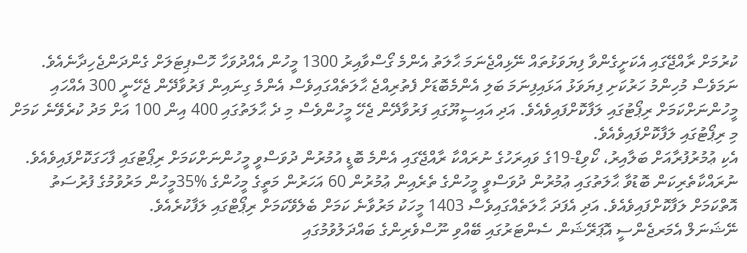ކުރުމަށް ރާއްޖޭގައި އެކަށީގެންވާ ފިޔަވަޅުތައް ނޭޅިއްޖެނަމަ ޙާލަތު އެންމެ ގޯސްވާއިރު 1300 މީހުން އެއްދުވަހާ ހޮސްޕިޓަލަށް ގެންދަންޖެހިދާނެއެވެ. ނަމަވެސް މުހިންމު ހަރުކަށި ފިޔަވަޅު އަޅައިފިނަމަ ބަލި އެންމެބޮޑަށް ފެތުރިއްޖެ ޙާލަތެއްގައިވެސް އެންމެ ގިނައިން ފަރުވާދޭން ޖެހޭނީ 300 އެއްހައި މީހުންނަށްކަމަށް ރިޕޯޓުގައި ލަފާކޮށްފައިވެއެވެ. އަދި އައިސީޔޫގައި ފަރުވާދޭން ޖެހޭ މީހުންވެސް މި ދެ ޙާލަތުގައި 400 އިން 100 އަށް މަދު ކުރެވޭނެ ކަމަށް މި ރިޕޯޓުގައި ލަފާކޮށްފައިވެއެވެ.
އެކި ޢުމުރުފުރާއަށް ބަލާއިރު، ކޯވިޑް-19ގެ ވައިރަހުގެ ނުރައްކާ ރާއްޖޭގައި އެންމެ ބޮޑީ އުމުރުން ދުވަސްވީ މީހުންނަށްކަމަށް ރިޕޯޓުގައި ފާހަގަކޮށްފައިވެއެވެ. ނުރައްކާތެރިކަން ބޮޑުވާ ޙާލަތުގައި ޢުމުރުން ދުވަސްވީ މީހުންގެ ތެރެއިން ޢުމުރުން 60 އަހަރުން މަތީގެ މީހުންގެ %35މީހުން މަރުވުމުގެ ފުރުސަތު އޮތްކަމަށް ލަފާކޮށްފައިވެއެވެ. އަދި އެފަދަ ޙާލަތެއްގައިވެސް 1403 މީހަކު މަރުވާނެ ކަމަށް ބެލެވޭކަމަށް ރިޕޯޓްގައި ލަފާކުރެއެވެ.
ނޭޝަނަލް އެމަރޖެންސީ އޮޕަރޭޝަން ސެންޓަރުގައި ބޭއްވި ނޫސްވެރިންގެ ބައްދަލުވުމުގައި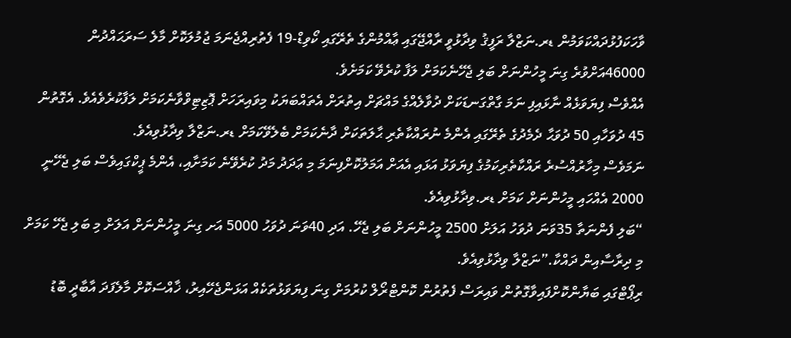ވާހަކަފުޅުދައްކަވަމުން ޑރ.ނަޒްލާ ރަފީޤު ވިދާޅުވީ ރާއްޖޭގައި ޢާއްމުންގެ ތެރޭގައި ކޯވިޑް-19 ފެތުރިއްޖެނަމަ ޖުމުލަކޮށް މާލެ ސަރަޙައްދުން 46000އަށްވުރެ ގިނަ މީހުންނަށް ބަލި ޖެހޭނެކަމަށް ލަފާ ކުރެވޭ ކަމަށެވެ.
އެއްވެސް ފިޔަވަޅެއް ނާޅައިފި ނަމަ ގާތްގަނޑަކަށް ދުވާލެއްގެ މައްޗަށް އިތުރަށް އެތައްބަޔަކު މިވައިރަހަށް ޕޮޒިޓިވްވާނެކަމަށް ލަފާކުރެވެއެވެ. އެގޮތުން 45 ދުވަހާއި 50 ދުވަޙާ ދެމެދުގެ ތެރޭގައި އެންމެ ނުރައްކާތެރި ޙާލަތަކަށް ދާނެކަމަށް ބެލެވޭކަމަށް ޑރ.ނަޒްލާ ވިދާޅުވިއެވެ.
ނަމަވެސް މިހާރުއްސުރެ ރައްކާތެރިކަމުގެ ފިޔަވަޅު އަޅައި އެއަށް އަމަލުކޮށްފިނަމަ މި ޢަދަދު މަދު ކުރެވޭނެ ކަމަށާއި، އެންމެ ޕީކްގައިވެސް ބަލި ޖެހޭނީ 2000 އެއްހައި މީހުންނަށް ކަމަށް ޑރ.ވިދާޅުވިއެވެ.
“ބަލި ފެންނަތާ 35ވަނަ ދުވަހު އަލަށް 2500 މީހުންނަށް ބަލި ޖެހޭ. އަދި 40ވަނަ ދުވަހު 5000 އަށ ގިނަ މީހުންނަށް އަލަށް މި ބަލި ޖެހޭ ކަމަށް މި ދިރާސާއިން ދައްކާ.”ނަޒްލާ ވިދާޅުވިއެވެ.
ރިޕޯޓްގައި ބަޔާންކޮށްފައިވާގޮތުން ވައިރަސް ފެތުރުން ކޮންޓްރޯލް ކުރުމަށް ގިނަ ފިޔަވަޅުތަކެއް އަޅަންޖެހޭއިރު، ޚާއްސަކޮށް މާލެފަދަ އާބާދީ ބޮޑު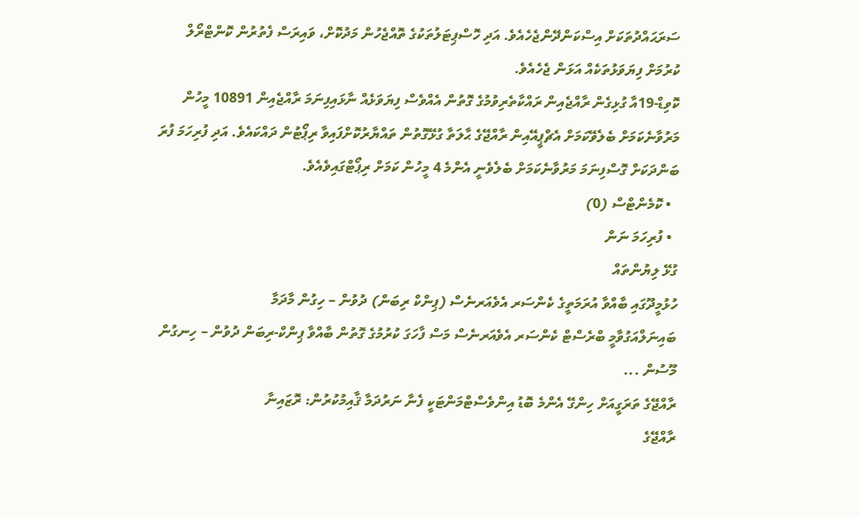ސަރަޙައްދުތަކަށް އިސްކަންދޭންޖެހެއެވެ. އަދި ހޮސްޕިޓަލުތަކުގެ ތޮއްޖެހުން މަދުކޮށް، ވައިރަސް ފެތުރުން ކޮންޓްރޯލް ކުރުމަށް ފިޔަވަޅުތަކެއް އަޅަން ޖެހެއެވެ.
ކޮވިޑް-19އާ ގުޅިގެން ރާއްޖެއިން ރައްކާތެރިވުމުގެ ގޮތުން އެއްވެސް ފިޔަވަޅެއް ނާޅައިފިނަމަ ރާއްޖެއިން 10891 މީހުން މަރުވާނެކަމަށް ބެލެވޭކަމަށް އެޗްޕީއޭއިން ރާއްޖޭގެ ޙާލަތާ ގުޅޭގޮތުން ތައްޔާރުކޮށްފައިވާ ރިޕޯޓުން ދައްކައެވެ. އަދި ފުރިހަމަ ފުރަ ބަންދަކަށް ގޮސްފިނަމަ މަރުވާނެކަމަށް ބެލެވެނީ އެންމެ 4 މީހުން ކަމަށް ރިޕޯޓްގައިވެއެވެ.
  • ކޮމެންޓްސް (0)
  • ފުރިހަމަ ނަން
ގުޅޭ ލިޔުންތައް
ހުޅުމީދޫގައި ބާއްވާ އުރަމަތީގެ ކެންސަރ އެވެއަރނެސް (ޕިންކް ރިބަން) ދުވުން – ހިގުން މާދަމާ
ބައިނަލްއަގުވާމީ ބްރެސްޓް ކެންސަރ އެވެއަރނެސް މަސް ފާހަގަ ކުރުމުގެ ގޮތުން ބާއްވާ ޕިންކް-ރިބަން ދުވުން – ހިނގުން  މޫސުން ...
ރާއްޖޭގެ ތަރަގީއަށް ހިންގޭ އެންމެ ބޮޑު އިންވެސްޓްމަންޓަކީ ފެނާ ނަރުދަމާ ޤާއިމުކުރުން: ރޮޒައިނާ
ރާއްޖޭގެ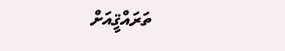ތަރައްޤީއަށް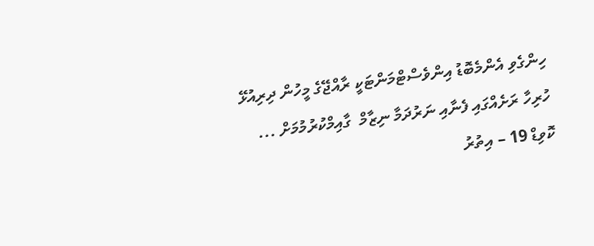ހިންގެވި އެންމެބޮޑު އިންވެސްޓްމަންޓަކީ ރާއްޖޭގެ މީހުން ދިރިއުޅޭ ހުރިހާ ރަށެއްގައި ފެނާއި ނަރުދަމާ ނިޒާމް  ގާއިމްކުރުމުމަށް ...
ކޮވިޑް 19 – އިތުރު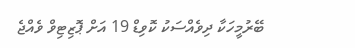ބޭރުމީހަކާ ދިވެއްސަކު ކޮވިޑް 19 އަށް ޕޮޒިޓިވް ވެއްޖެ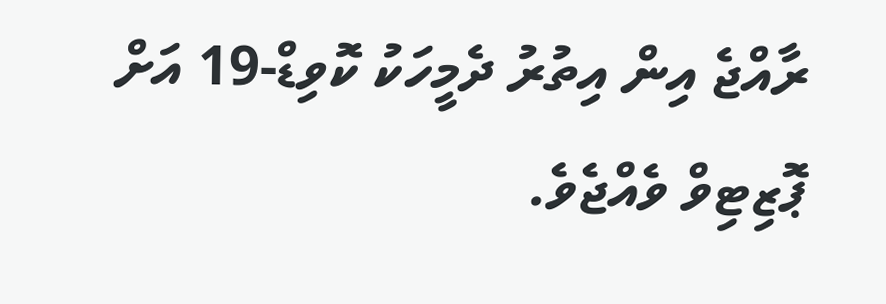ރާއްޖެ އިން އިތުރު ދެމީހަކު ކޮވިޑް-19 އަށް ޕޮޒިޓިވް ވެއްޖެވެ.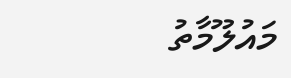މައުލޫމާތު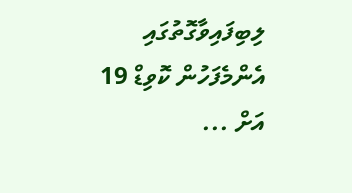ލިބިފައިވާގޮތުގައި އެންމެފަހުން ކޮވިޑް 19 އަށް ...